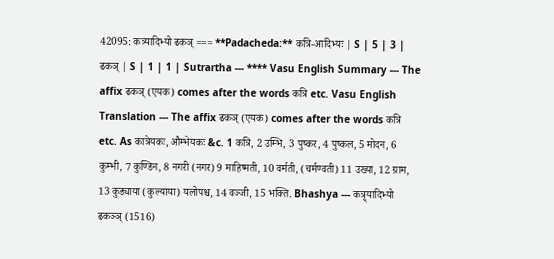42095: कत्र्यादिभ्यो ढकञ् === **Padacheda:** कत्रि-आदिभ्यः | S | 5 | 3 | ढकञ् | S | 1 | 1 | Sutrartha --- **** Vasu English Summary --- The affix ढकञ् (एयक) comes after the words कत्रि etc. Vasu English Translation --- The affix ढकञ् (एयक) comes after the words कत्रि etc. As कात्रेयकः, औम्भेयकः &c. 1 कत्रि, 2 उम्भि, 3 पुष्कर, 4 पुष्कल, 5 मोदन, 6 कुम्भी, 7 कुण्डिन, 8 नगरी (नगर) 9 माहिष्मती, 10 वर्मती, (चर्मण्वती) 11 उख्या, 12 ग्राम, 13 कुड्याया (कुल्याया) यलोपश्च, 14 वञ्जी, 15 भक्ति. Bhashya --- कत्र्र्यादिभ्यो ढकञ्ञ् (1516)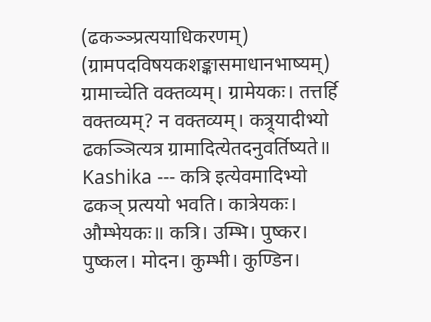(ढकञ्ञ्प्रत्ययाधिकरणम्) (ग्रामपदविषयकशङ्कासमाधानभाष्यम्) ग्रामाच्चेति वक्तव्यम्। ग्रामेयकः। तत्तर्हि वक्तव्यम्? न वक्तव्यम्। कत्र्र्यादीभ्यो ढकञ्ञित्यत्र ग्रामादित्येतदनुवर्तिष्यते॥ Kashika --- कत्रि इत्येवमादिभ्यो ढकञ् प्रत्ययो भवति। कात्रेयकः। औम्भेयकः॥ कत्रि। उम्भि। पुष्कर। पुष्कल। मोदन। कुम्भी। कुण्डिन।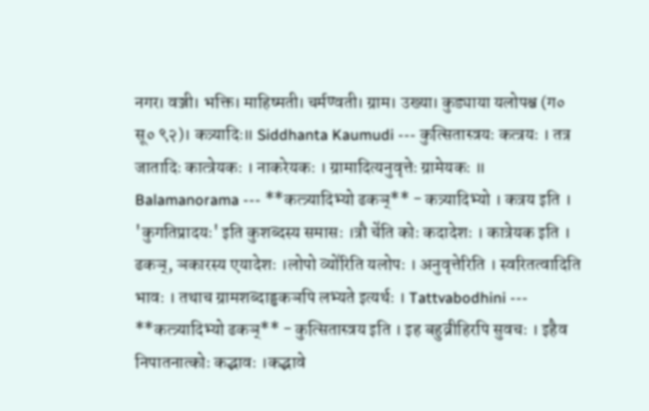नगर। वञ्जी। भक्ति। माहिष्मती। चर्मण्वती। ग्राम। उख्या। कुड्याया यलोपश्च (ग० सू० ९२)। कत्र्यादिः॥ Siddhanta Kaumudi --- कुत्सितास्त्रयः कत्त्रयः । तत्र जातादिः कात्त्रेयकः । नाकरेयकः । ग्रामादित्यनुवृत्तेः ग्रामेयकः ॥ Balamanorama --- **कत्त्र्यादिभ्यो ढकञ्** - कत्र्यादिभ्यो । कत्रय इति । 'कुगतिप्रादयः' इति कुशब्दस्य समासः ।त्रौ चे॑ति कोः कदादेशः । कात्रेयक इति । ढकञ्, ञकारस्य एयादेशः ।लोपो व्यो॑रिति यलोपः । अनुवृत्तेरिति । स्वरितत्वादिति भावः । तथाच ग्रामशब्दाड्ढकञपि लभ्यते इत्यर्थः । Tattvabodhini --- **कत्त्र्यादिभ्यो ढकञ्** - कुत्सितास्त्रय इति । इह बहुव्रीहिरपि सुवचः । इहैव निपातनात्कोः कद्भावः ।कद्भावे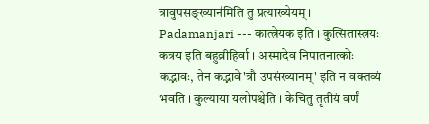त्रावुपसङ्ख्यान॑मिति तु प्रत्याख्येयम् । Padamanjari --- कात्त्रेयक इति । कुत्सितास्त्रयः कत्रय इति बहुव्रीहिर्वा । अस्मादेव निपातनात्कोः कद्भावः, तेन कद्भावे'त्रौ उपसंख्यानम्' इति न वक्तव्यं भवति । कुल्याया यलोपश्चेति । केचितु तृतीयं वर्णं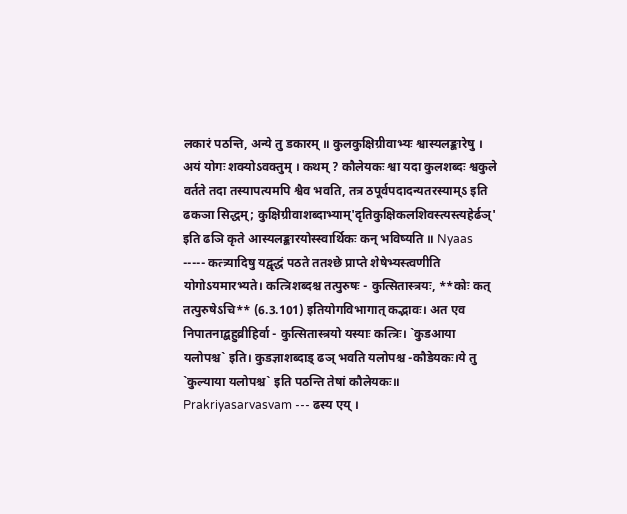लकारं पठन्ति, अन्ये तु डकारम् ॥ कुलकुक्षिग्रीवाभ्यः श्वास्यलङ्कारेषु । अयं योगः शक्योऽवक्तुम् । कथम् ? कौलेयकः श्वा यदा कुलशब्दः श्वकुले वर्तते तदा तस्यापत्यमपि श्वैव भवति, तत्र ठपूर्वपदादन्यतरस्याम्ऽ इति ढकञा सिद्धम्; कुक्षिग्रीवाशब्दाभ्याम्'दृतिकुक्षिकलशिवस्त्यस्त्यहेर्ढञ्' इति ढञि कृते आस्यलङ्कारयोस्स्वार्थिकः कन् भविष्यति ॥ Nyaas ----- कत्त्र्यादिषु यद्वृद्धं पठते ततश्छे प्राप्ते शेषेभ्यस्त्वणीति योगोऽयमारभ्यते। कत्त्रिशब्दश्च तत्पुरुषः - कुत्सितास्त्रयः, **कोः कत् तत्पुरुषेऽचि** (6.3.101) इतियोगविभागात् कद्भावः। अत एव निपातनाद्बहुव्रीहिर्वा - कुत्सितास्त्रयो यस्याः कत्त्रिः। `कुडआया यलोपश्च` इति। कुडज्ञाशब्दाड् ढञ् भवति यलोपश्च -कौडेयकः।ये तु `कुल्याया यलोपश्च` इति पठन्ति तेषां कौलेयकः॥ Prakriyasarvasvam --- ढस्य एय् ।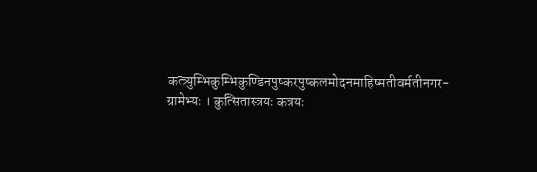कत्त्र्युम्भिकुम्भिकुण्डिनपुष्करपुष्कलमोदनमाहिष्मतीवर्मतीनगर- ग्रामेभ्यः । कुत्सितास्त्रयः कत्रयः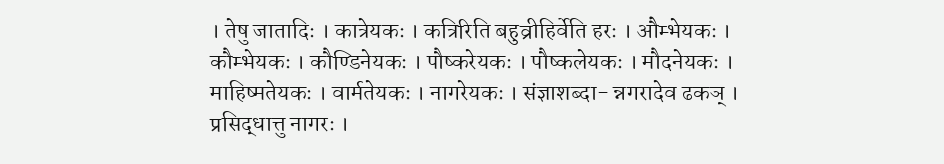। तेषु जातादिः । कात्रेयकः । कत्रिरिति बहुव्रीहिर्वेति हरः । औम्भेयकः । कौम्भेयकः । कौण्डिनेयकः । पौष्करेयकः । पौष्कलेयकः । मौदनेयकः । माहिष्मतेयकः । वार्मतेयकः । नागरेयकः । संज्ञाशब्दा- न्नगरादेव ढकञ् । प्रसिद्धात्तु नागरः ।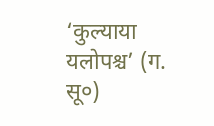‘कुल्याया यलोपश्च’ (ग. सू०)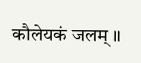कौलेयकं जलम् ॥